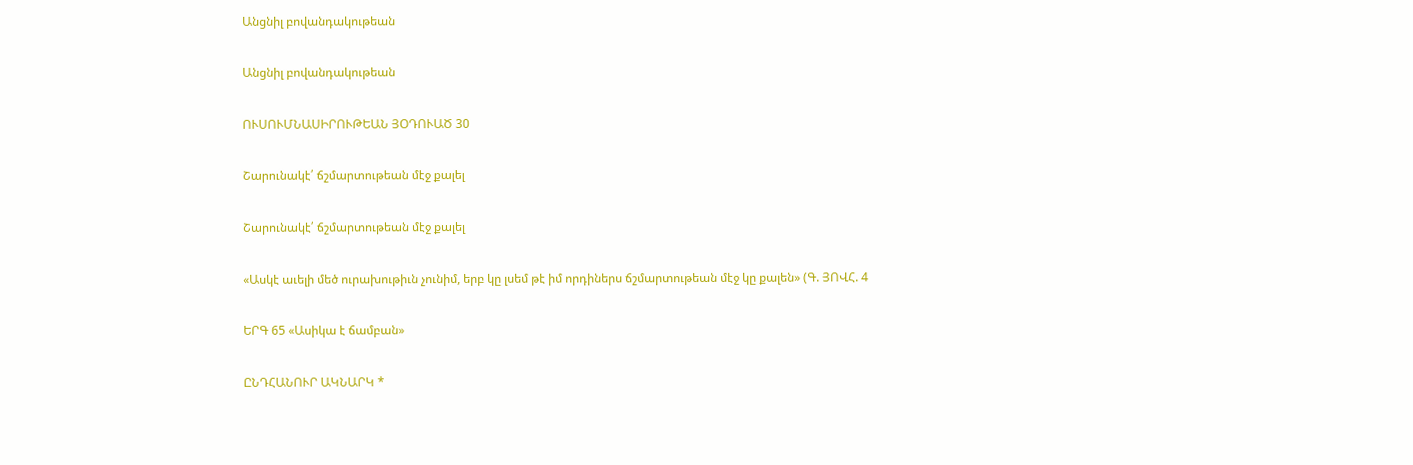Անցնիլ բովանդակութեան

Անցնիլ բովանդակութեան

ՈՒՍՈՒՄՆԱՍԻՐՈՒԹԵԱՆ ՅՕԴՈՒԱԾ 30

Շարունակէ՛ ճշմարտութեան մէջ քալել

Շարունակէ՛ ճշմարտութեան մէջ քալել

«Ասկէ աւելի մեծ ուրախութիւն չունիմ, երբ կը լսեմ թէ իմ որդիներս ճշմարտութեան մէջ կը քալեն» (Գ. ՅՈՎՀ. 4

ԵՐԳ 65 «Ասիկա է ճամբան»

ԸՆԴՀԱՆՈՒՐ ԱԿՆԱՐԿ *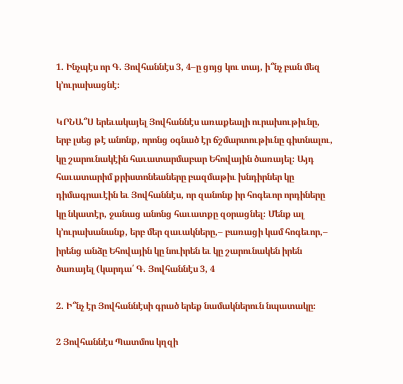1. Ինչպէս որ Գ. Յովհաննէս 3, 4–ը ցոյց կու տայ, ի՞նչ բան մեզ կ’ուրախացնէ։

ԿՐՆԱ՞Ս երեւակայել Յովհաննէս առաքեալի ուրախութիւնը, երբ լսեց թէ անոնք, որոնց օգնած էր ճշմարտութիւնը գիտնալու, կը շարունակէին հաւատարմաբար Եհովային ծառայել։ Այդ հաւատարիմ քրիստոնեաները բազմաթիւ խնդիրներ կը դիմագրաւէին եւ Յովհաննէս, որ զանոնք իր հոգեւոր որդիները կը նկատէր, ջանաց անոնց հաւատքը զօրացնել։ Մենք ալ կ’ուրախանանք, երբ մեր զաւակները,– բառացի կամ հոգեւոր,– իրենց անձը Եհովային կը նուիրեն եւ կը շարունակեն իրեն ծառայել (կարդա՛ Գ. Յովհաննէս 3, 4

2. Ի՞նչ էր Յովհաննէսի գրած երեք նամակներուն նպատակը։

2 Յովհաննէս Պատմոս կղզի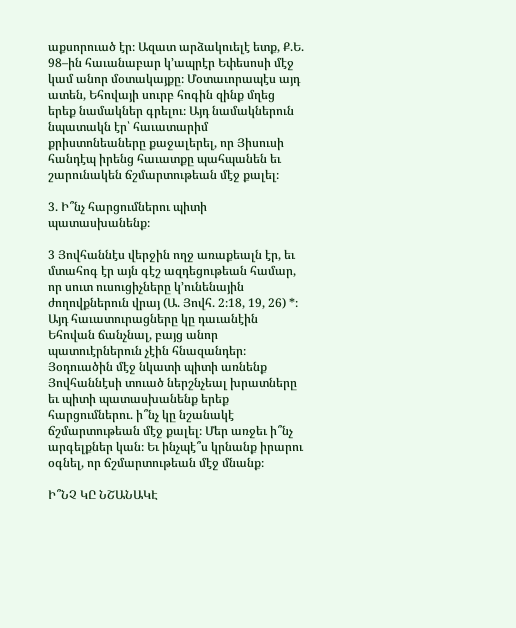աքսորուած էր։ Ազատ արձակուելէ ետք, Ք.Ե. 98–ին հաւանաբար կ’ապրէր Եփեսոսի մէջ կամ անոր մօտակայքը։ Մօտաւորապէս այդ ատեն, Եհովայի սուրբ հոգին զինք մղեց երեք նամակներ գրելու։ Այդ նամակներուն նպատակն էր՝ հաւատարիմ քրիստոնեաները քաջալերել, որ Յիսուսի հանդէպ իրենց հաւատքը պահպանեն եւ շարունակեն ճշմարտութեան մէջ քալել։

3. Ի՞նչ հարցումներու պիտի պատասխանենք։

3 Յովհաննէս վերջին ողջ առաքեալն էր, եւ մտահոգ էր այն գէշ ազդեցութեան համար, որ սուտ ուսուցիչները կ’ունենային ժողովքներուն վրայ (Ա. Յովհ. 2։18, 19, 26) *։ Այդ հաւատուրացները կը դաւանէին Եհովան ճանչնալ, բայց անոր պատուէրներուն չէին հնազանդեր։ Յօդուածին մէջ նկատի պիտի առնենք Յովհաննէսի տուած ներշնչեալ խրատները եւ պիտի պատասխանենք երեք հարցումներու. ի՞նչ կը նշանակէ ճշմարտութեան մէջ քալել։ Մեր առջեւ ի՞նչ արգելքներ կան։ Եւ ինչպէ՞ս կրնանք իրարու օգնել, որ ճշմարտութեան մէջ մնանք։

Ի՞ՆՉ ԿԸ ՆՇԱՆԱԿԷ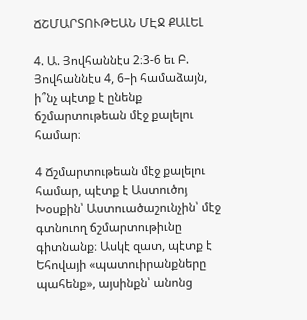ՃՇՄԱՐՏՈՒԹԵԱՆ ՄԷՋ ՔԱԼԵԼ

4. Ա. Յովհաննէս 2։3-6 եւ Բ. Յովհաննէս 4, 6–ի համաձայն, ի՞նչ պէտք է ընենք ճշմարտութեան մէջ քալելու համար։

4 Ճշմարտութեան մէջ քալելու համար, պէտք է Աստուծոյ Խօսքին՝ Աստուածաշունչին՝ մէջ գտնուող ճշմարտութիւնը գիտնանք։ Ասկէ զատ, պէտք է Եհովայի «պատուիրանքները պահենք», այսինքն՝ անոնց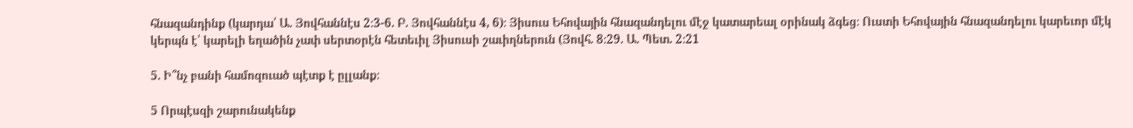հնազանդինք (կարդա՛ Ա. Յովհաննէս 2։3-6. Բ. Յովհաննէս 4, 6)։ Յիսուս Եհովային հնազանդելու մէջ կատարեալ օրինակ ձգեց։ Ուստի Եհովային հնազանդելու կարեւոր մէկ կերպն է՝ կարելի եղածին չափ սերտօրէն հետեւիլ Յիսուսի շաւիղներուն (Յովհ. 8։29. Ա. Պետ. 2։21

5. Ի՞նչ բանի համոզուած պէտք է ըլլանք։

5 Որպէսզի շարունակենք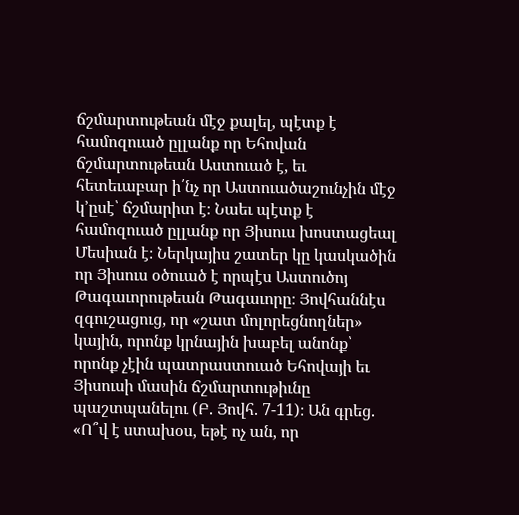ճշմարտութեան մէջ քալել, պէտք է համոզուած ըլլանք որ Եհովան ճշմարտութեան Աստուած է, եւ հետեւաբար ի՛նչ որ Աստուածաշունչին մէջ կ’ըսէ՝ ճշմարիտ է։ Նաեւ պէտք է համոզուած ըլլանք որ Յիսուս խոստացեալ Մեսիան է։ Ներկայիս շատեր կը կասկածին որ Յիսուս օծուած է որպէս Աստուծոյ Թագաւորութեան Թագաւորը։ Յովհաննէս զգուշացուց, որ «շատ մոլորեցնողներ» կային, որոնք կրնային խաբել անոնք՝ որոնք չէին պատրաստուած Եհովայի եւ Յիսուսի մասին ճշմարտութիւնը պաշտպանելու (Բ. Յովհ. 7-11)։ Ան գրեց. «Ո՞վ է ստախօս, եթէ ոչ ան, որ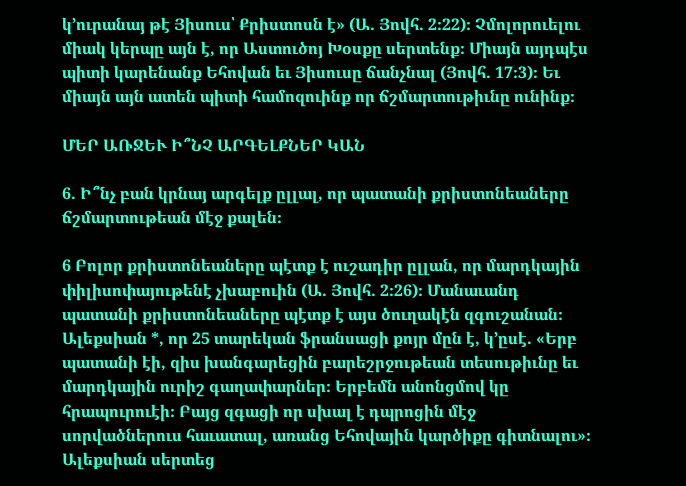կ’ուրանայ թէ Յիսուս՝ Քրիստոսն է» (Ա. Յովհ. 2։22)։ Չմոլորուելու միակ կերպը այն է, որ Աստուծոյ Խօսքը սերտենք։ Միայն այդպէս պիտի կարենանք Եհովան եւ Յիսուսը ճանչնալ (Յովհ. 17։3)։ Եւ միայն այն ատեն պիտի համոզուինք որ ճշմարտութիւնը ունինք։

ՄԵՐ ԱՌՋԵՒ Ի՞ՆՉ ԱՐԳԵԼՔՆԵՐ ԿԱՆ

6. Ի՞նչ բան կրնայ արգելք ըլլալ, որ պատանի քրիստոնեաները ճշմարտութեան մէջ քալեն։

6 Բոլոր քրիստոնեաները պէտք է ուշադիր ըլլան, որ մարդկային փիլիսոփայութենէ չխաբուին (Ա. Յովհ. 2։26)։ Մանաւանդ պատանի քրիստոնեաները պէտք է այս ծուղակէն զգուշանան։ Ալեքսիան *, որ 25 տարեկան ֆրանսացի քոյր մըն է, կ’ըսէ. «Երբ պատանի էի, զիս խանգարեցին բարեշրջութեան տեսութիւնը եւ մարդկային ուրիշ գաղափարներ։ Երբեմն անոնցմով կը հրապուրուէի։ Բայց զգացի որ սխալ է դպրոցին մէջ սորվածներուս հաւատալ, առանց Եհովային կարծիքը գիտնալու»։ Ալեքսիան սերտեց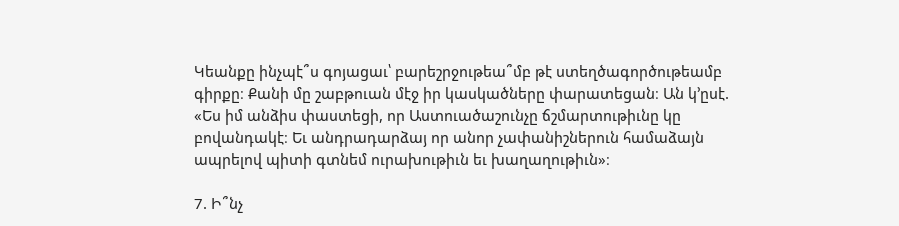Կեանքը ինչպէ՞ս գոյացաւ՝ բարեշրջութեա՞մբ թէ ստեղծագործութեամբ գիրքը։ Քանի մը շաբթուան մէջ իր կասկածները փարատեցան։ Ան կ’ըսէ. «Ես իմ անձիս փաստեցի, որ Աստուածաշունչը ճշմարտութիւնը կը բովանդակէ։ Եւ անդրադարձայ որ անոր չափանիշներուն համաձայն ապրելով պիտի գտնեմ ուրախութիւն եւ խաղաղութիւն»։

7. Ի՞նչ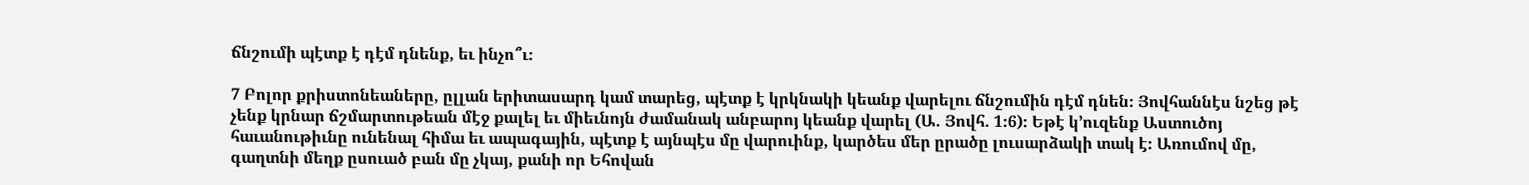ճնշումի պէտք է դէմ դնենք, եւ ինչո՞ւ։

7 Բոլոր քրիստոնեաները, ըլլան երիտասարդ կամ տարեց, պէտք է կրկնակի կեանք վարելու ճնշումին դէմ դնեն։ Յովհաննէս նշեց թէ չենք կրնար ճշմարտութեան մէջ քալել եւ միեւնոյն ժամանակ անբարոյ կեանք վարել (Ա. Յովհ. 1։6)։ Եթէ կ’ուզենք Աստուծոյ հաւանութիւնը ունենալ հիմա եւ ապագային, պէտք է այնպէս մը վարուինք, կարծես մեր ըրածը լուսարձակի տակ է։ Առումով մը, գաղտնի մեղք ըսուած բան մը չկայ, քանի որ Եհովան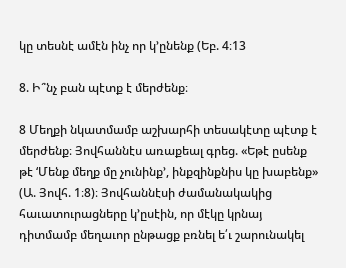կը տեսնէ ամէն ինչ որ կ’ընենք (Եբ. 4։13

8. Ի՞նչ բան պէտք է մերժենք։

8 Մեղքի նկատմամբ աշխարհի տեսակէտը պէտք է մերժենք։ Յովհաննէս առաքեալ գրեց. «Եթէ ըսենք թէ ‘Մենք մեղք մը չունինք’, ինքզինքնիս կը խաբենք» (Ա. Յովհ. 1։8)։ Յովհաննէսի ժամանակակից հաւատուրացները կ’ըսէին, որ մէկը կրնայ դիտմամբ մեղաւոր ընթացք բռնել ե՛ւ շարունակել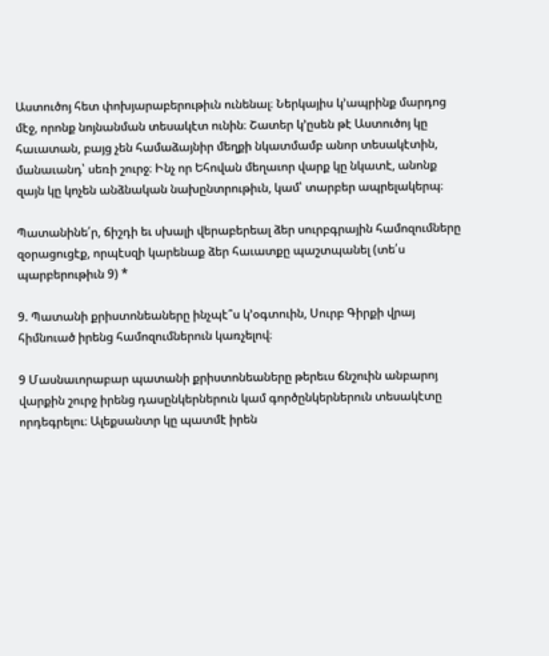Աստուծոյ հետ փոխյարաբերութիւն ունենալ։ Ներկայիս կ’ապրինք մարդոց մէջ, որոնք նոյնանման տեսակէտ ունին։ Շատեր կ’ըսեն թէ Աստուծոյ կը հաւատան, բայց չեն համաձայնիր մեղքի նկատմամբ անոր տեսակէտին, մանաւանդ՝ սեռի շուրջ։ Ինչ որ Եհովան մեղաւոր վարք կը նկատէ, անոնք զայն կը կոչեն անձնական նախընտրութիւն, կամ՝ տարբեր ապրելակերպ։

Պատանինե՛ր, ճիշդի եւ սխալի վերաբերեալ ձեր սուրբգրային համոզումները զօրացուցէք, որպէսզի կարենաք ձեր հաւատքը պաշտպանել (տե՛ս պարբերութիւն 9) *

9. Պատանի քրիստոնեաները ինչպէ՞ս կ’օգտուին, Սուրբ Գիրքի վրայ հիմնուած իրենց համոզումներուն կառչելով։

9 Մասնաւորաբար պատանի քրիստոնեաները թերեւս ճնշուին անբարոյ վարքին շուրջ իրենց դասընկերներուն կամ գործընկերներուն տեսակէտը որդեգրելու։ Ալեքսանտր կը պատմէ իրեն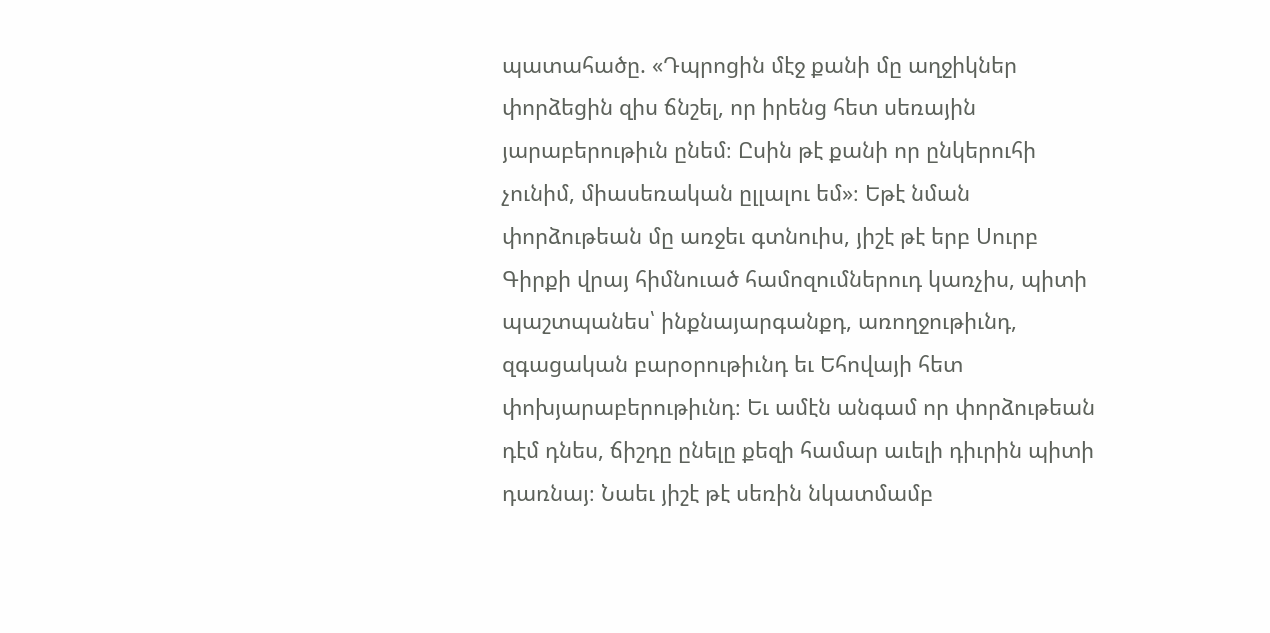պատահածը. «Դպրոցին մէջ քանի մը աղջիկներ փորձեցին զիս ճնշել, որ իրենց հետ սեռային յարաբերութիւն ընեմ։ Ըսին թէ քանի որ ընկերուհի չունիմ, միասեռական ըլլալու եմ»։ Եթէ նման փորձութեան մը առջեւ գտնուիս, յիշէ թէ երբ Սուրբ Գիրքի վրայ հիմնուած համոզումներուդ կառչիս, պիտի պաշտպանես՝ ինքնայարգանքդ, առողջութիւնդ, զգացական բարօրութիւնդ եւ Եհովայի հետ փոխյարաբերութիւնդ։ Եւ ամէն անգամ որ փորձութեան դէմ դնես, ճիշդը ընելը քեզի համար աւելի դիւրին պիտի դառնայ։ Նաեւ յիշէ թէ սեռին նկատմամբ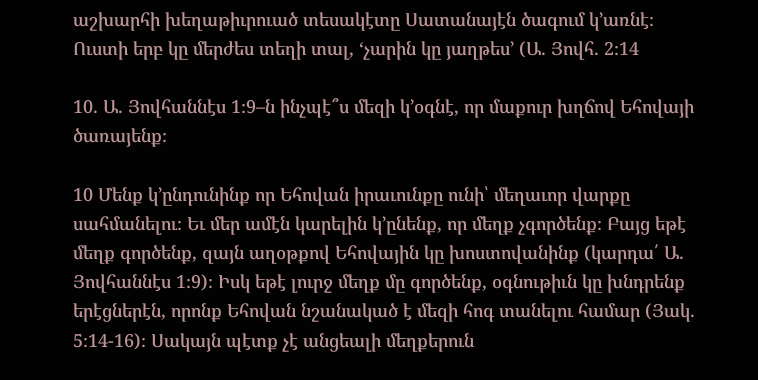աշխարհի խեղաթիւրուած տեսակէտը Սատանայէն ծագում կ’առնէ։ Ուստի երբ կը մերժես տեղի տալ, ‘չարին կը յաղթես’ (Ա. Յովհ. 2։14

10. Ա. Յովհաննէս 1։9–ն ինչպէ՞ս մեզի կ’օգնէ, որ մաքուր խղճով Եհովայի ծառայենք։

10 Մենք կ’ընդունինք որ Եհովան իրաւունքը ունի՝ մեղաւոր վարքը սահմանելու։ Եւ մեր ամէն կարելին կ’ընենք, որ մեղք չգործենք։ Բայց եթէ մեղք գործենք, զայն աղօթքով Եհովային կը խոստովանինք (կարդա՛ Ա. Յովհաննէս 1։9)։ Իսկ եթէ լուրջ մեղք մը գործենք, օգնութիւն կը խնդրենք երէցներէն, որոնք Եհովան նշանակած է մեզի հոգ տանելու համար (Յակ. 5։14-16)։ Սակայն պէտք չէ անցեալի մեղքերուն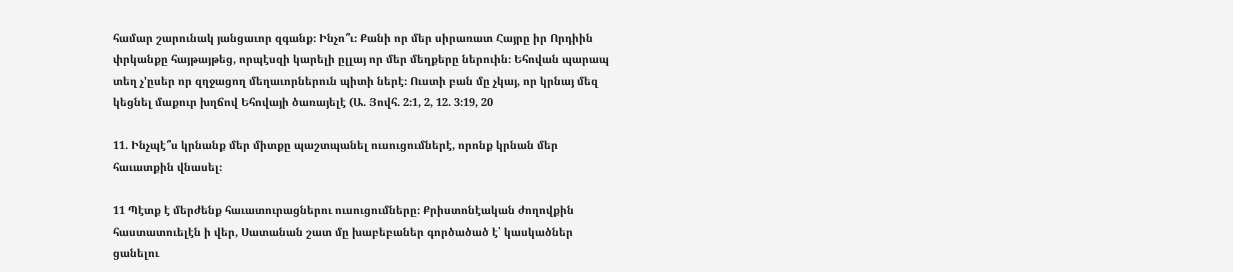համար շարունակ յանցաւոր զգանք։ Ինչո՞ւ։ Քանի որ մեր սիրառատ Հայրը իր Որդիին փրկանքը հայթայթեց, որպէսզի կարելի ըլլայ որ մեր մեղքերը ներուին։ Եհովան պարապ տեղ չ’ըսեր որ զղջացող մեղաւորներուն պիտի ներէ։ Ուստի բան մը չկայ, որ կրնայ մեզ կեցնել մաքուր խղճով Եհովայի ծառայելէ (Ա. Յովհ. 2։1, 2, 12. 3։19, 20

11. Ինչպէ՞ս կրնանք մեր միտքը պաշտպանել ուսուցումներէ, որոնք կրնան մեր հաւատքին վնասել։

11 Պէտք է մերժենք հաւատուրացներու ուսուցումները։ Քրիստոնէական ժողովքին հաստատուելէն ի վեր, Սատանան շատ մը խաբեբաներ գործածած է՝ կասկածներ ցանելու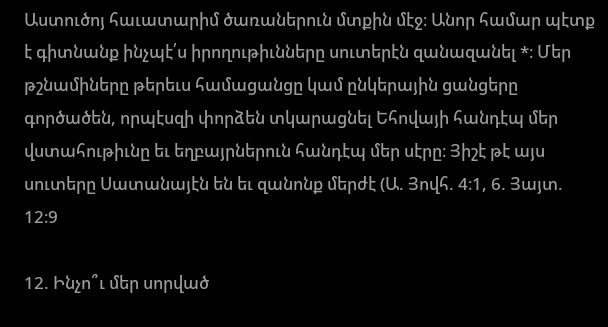Աստուծոյ հաւատարիմ ծառաներուն մտքին մէջ։ Անոր համար պէտք է գիտնանք ինչպէ՛ս իրողութիւնները սուտերէն զանազանել *։ Մեր թշնամիները թերեւս համացանցը կամ ընկերային ցանցերը գործածեն, որպէսզի փորձեն տկարացնել Եհովայի հանդէպ մեր վստահութիւնը եւ եղբայրներուն հանդէպ մեր սէրը։ Յիշէ թէ այս սուտերը Սատանայէն են եւ զանոնք մերժէ (Ա. Յովհ. 4։1, 6. Յայտ. 12։9

12. Ինչո՞ւ մեր սորված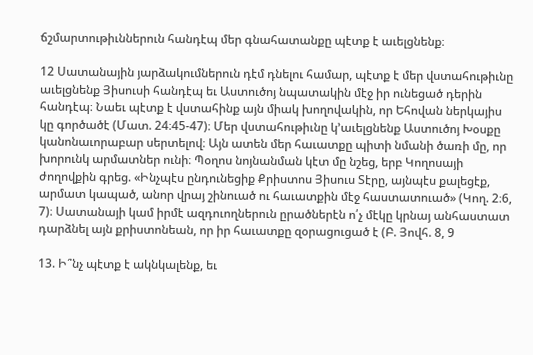ճշմարտութիւններուն հանդէպ մեր գնահատանքը պէտք է աւելցնենք։

12 Սատանային յարձակումներուն դէմ դնելու համար, պէտք է մեր վստահութիւնը աւելցնենք Յիսուսի հանդէպ եւ Աստուծոյ նպատակին մէջ իր ունեցած դերին հանդէպ։ Նաեւ պէտք է վստահինք այն միակ խողովակին, որ Եհովան ներկայիս կը գործածէ (Մատ. 24։45-47)։ Մեր վստահութիւնը կ’աւելցնենք Աստուծոյ Խօսքը կանոնաւորաբար սերտելով։ Այն ատեն մեր հաւատքը պիտի նմանի ծառի մը, որ խորունկ արմատներ ունի։ Պօղոս նոյնանման կէտ մը նշեց, երբ Կողոսայի ժողովքին գրեց. «Ինչպէս ընդունեցիք Քրիստոս Յիսուս Տէրը, այնպէս քալեցէք, արմատ կապած, անոր վրայ շինուած ու հաւատքին մէջ հաստատուած» (Կող. 2։6, 7)։ Սատանայի կամ իրմէ ազդուողներուն ըրածներէն ո՛չ մէկը կրնայ անհաստատ դարձնել այն քրիստոնեան, որ իր հաւատքը զօրացուցած է (Բ. Յովհ. 8, 9

13. Ի՞նչ պէտք է ակնկալենք, եւ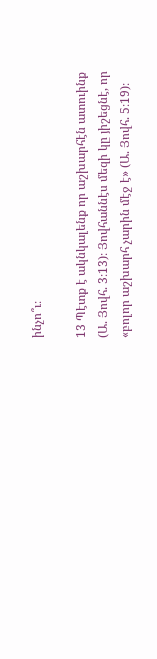ինչո՞ւ։

13 Պէտք է ակնկալենք որ աշխարհէն ատուինք (Ա. Յովհ. 3։13)։ Յովհաննէս մեզի կը յիշեցնէ, որ «բոլոր աշխարհ չարին մէջ է» (Ա. Յովհ. 5։19)։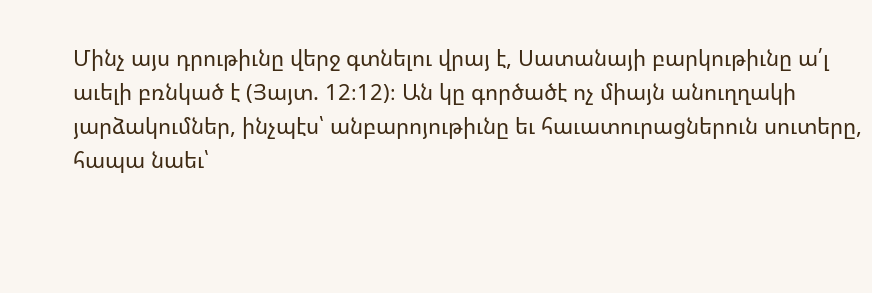Մինչ այս դրութիւնը վերջ գտնելու վրայ է, Սատանայի բարկութիւնը ա՛լ աւելի բռնկած է (Յայտ. 12։12)։ Ան կը գործածէ ոչ միայն անուղղակի յարձակումներ, ինչպէս՝ անբարոյութիւնը եւ հաւատուրացներուն սուտերը, հապա նաեւ՝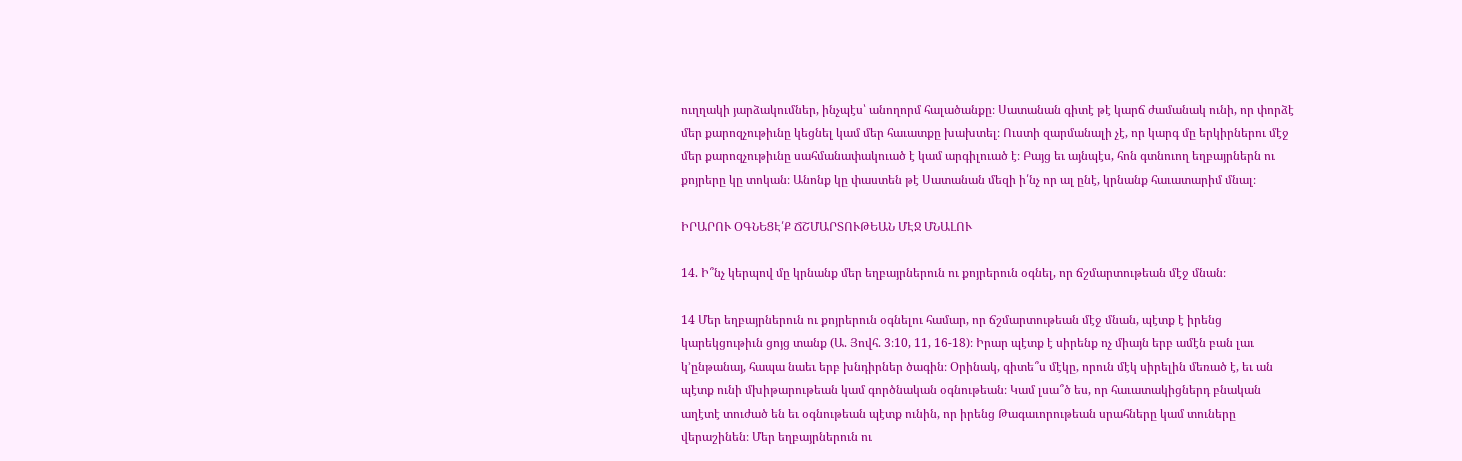ուղղակի յարձակումներ, ինչպէս՝ անողորմ հալածանքը։ Սատանան գիտէ թէ կարճ ժամանակ ունի, որ փորձէ մեր քարոզչութիւնը կեցնել կամ մեր հաւատքը խախտել։ Ուստի զարմանալի չէ, որ կարգ մը երկիրներու մէջ մեր քարոզչութիւնը սահմանափակուած է կամ արգիլուած է։ Բայց եւ այնպէս, հոն գտնուող եղբայրներն ու քոյրերը կը տոկան։ Անոնք կը փաստեն թէ Սատանան մեզի ի՛նչ որ ալ ընէ, կրնանք հաւատարիմ մնալ։

ԻՐԱՐՈՒ ՕԳՆԵՑԷ՛Ք ՃՇՄԱՐՏՈՒԹԵԱՆ ՄԷՋ ՄՆԱԼՈՒ

14. Ի՞նչ կերպով մը կրնանք մեր եղբայրներուն ու քոյրերուն օգնել, որ ճշմարտութեան մէջ մնան։

14 Մեր եղբայրներուն ու քոյրերուն օգնելու համար, որ ճշմարտութեան մէջ մնան, պէտք է իրենց կարեկցութիւն ցոյց տանք (Ա. Յովհ. 3։10, 11, 16-18)։ Իրար պէտք է սիրենք ոչ միայն երբ ամէն բան լաւ կ’ընթանայ, հապա նաեւ երբ խնդիրներ ծագին։ Օրինակ, գիտե՞ս մէկը, որուն մէկ սիրելին մեռած է, եւ ան պէտք ունի մխիթարութեան կամ գործնական օգնութեան։ Կամ լսա՞ծ ես, որ հաւատակիցներդ բնական աղէտէ տուժած են եւ օգնութեան պէտք ունին, որ իրենց Թագաւորութեան սրահները կամ տուները վերաշինեն։ Մեր եղբայրներուն ու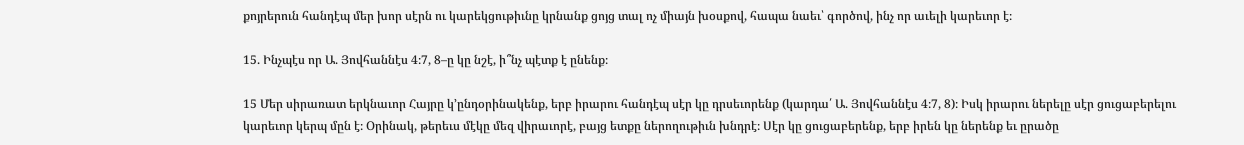քոյրերուն հանդէպ մեր խոր սէրն ու կարեկցութիւնը կրնանք ցոյց տալ ոչ միայն խօսքով, հապա նաեւ՝ գործով, ինչ որ աւելի կարեւոր է։

15. Ինչպէս որ Ա. Յովհաննէս 4։7, 8–ը կը նշէ, ի՞նչ պէտք է ընենք։

15 Մեր սիրառատ երկնաւոր Հայրը կ’ընդօրինակենք, երբ իրարու հանդէպ սէր կը դրսեւորենք (կարդա՛ Ա. Յովհաննէս 4։7, 8)։ Իսկ իրարու ներելը սէր ցուցաբերելու կարեւոր կերպ մըն է։ Օրինակ, թերեւս մէկը մեզ վիրաւորէ, բայց ետքը ներողութիւն խնդրէ։ Սէր կը ցուցաբերենք, երբ իրեն կը ներենք եւ ըրածը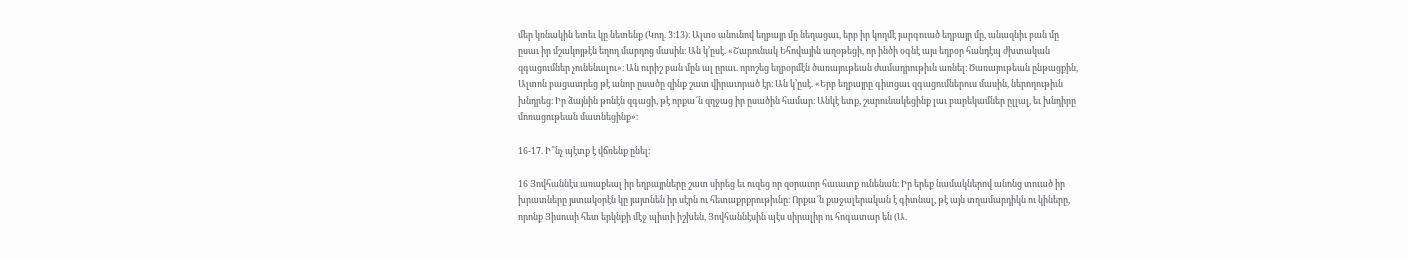մեր կռնակին ետեւ կը նետենք (Կող. 3։13)։ Ալտօ անունով եղբայր մը նեղացաւ, երբ իր կողմէ յարգուած եղբայր մը, անազնիւ բան մը ըսաւ իր մշակոյթէն եղող մարդոց մասին։ Ան կ’ըսէ. «Շարունակ Եհովային աղօթեցի, որ ինծի օգնէ այս եղբօր հանդէպ ժխտական զգացումներ չունենալու»։ Ան ուրիշ բան մըն ալ ըրաւ. որոշեց եղբօրմէն ծառայութեան ժամադրութիւն առնել։ Ծառայութեան ընթացքին, Ալտոն բացատրեց թէ անոր ըսածը զինք շատ վիրաւորած էր։ Ան կ’ըսէ. «Երբ եղբայրը գիտցաւ զգացումներուս մասին, ներողութիւն խնդրեց։ Իր ձայնին թոնէն զգացի, թէ որքա՜ն զղջաց իր ըսածին համար։ Անկէ ետք, շարունակեցինք լաւ բարեկամներ ըլլալ, եւ խնդիրը մոռացութեան մատնեցինք»։

16-17. Ի՞նչ պէտք է վճռենք ընել։

16 Յովհաննէս առաքեալ իր եղբայրները շատ սիրեց եւ ուզեց որ զօրաւոր հաւատք ունենան։ Իր երեք նամակներով անոնց տուած իր խրատները յստակօրէն կը յայտնեն իր սէրն ու հետաքրքրութիւնը։ Որքա՜ն քաջալերական է գիտնալ, թէ այն տղամարդիկն ու կիները, որոնք Յիսուսի հետ երկնքի մէջ պիտի իշխեն, Յովհաննէսին պէս սիրալիր ու հոգատար են (Ա.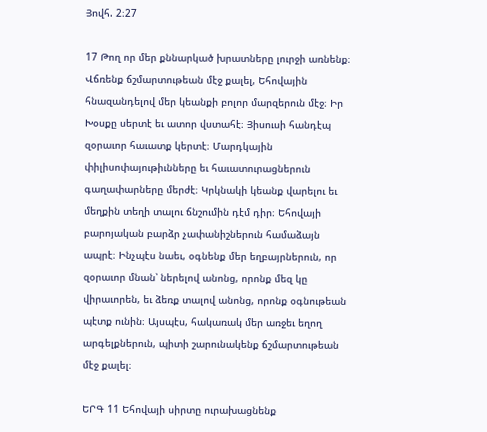Յովհ. 2։27

17 Թող որ մեր քննարկած խրատները լուրջի առնենք։ Վճռենք ճշմարտութեան մէջ քալել, Եհովային հնազանդելով մեր կեանքի բոլոր մարզերուն մէջ։ Իր Խօսքը սերտէ եւ ատոր վստահէ։ Յիսուսի հանդէպ զօրաւոր հաւատք կերտէ։ Մարդկային փիլիսոփայութիւնները եւ հաւատուրացներուն գաղափարները մերժէ։ Կրկնակի կեանք վարելու եւ մեղքին տեղի տալու ճնշումին դէմ դիր։ Եհովայի բարոյական բարձր չափանիշներուն համաձայն ապրէ։ Ինչպէս նաեւ, օգնենք մեր եղբայրներուն, որ զօրաւոր մնան՝ ներելով անոնց, որոնք մեզ կը վիրաւորեն, եւ ձեռք տալով անոնց, որոնք օգնութեան պէտք ունին։ Այսպէս, հակառակ մեր առջեւ եղող արգելքներուն, պիտի շարունակենք ճշմարտութեան մէջ քալել։

ԵՐԳ 11 Եհովայի սիրտը ուրախացնենք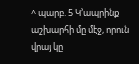^ պարբ. 5 Կ’ապրինք աշխարհի մը մէջ, որուն վրայ կը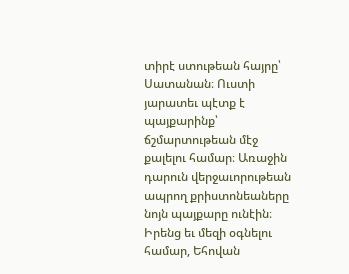տիրէ ստութեան հայրը՝ Սատանան։ Ուստի յարատեւ պէտք է պայքարինք՝ ճշմարտութեան մէջ քալելու համար։ Առաջին դարուն վերջաւորութեան ապրող քրիստոնեաները նոյն պայքարը ունէին։ Իրենց եւ մեզի օգնելու համար, Եհովան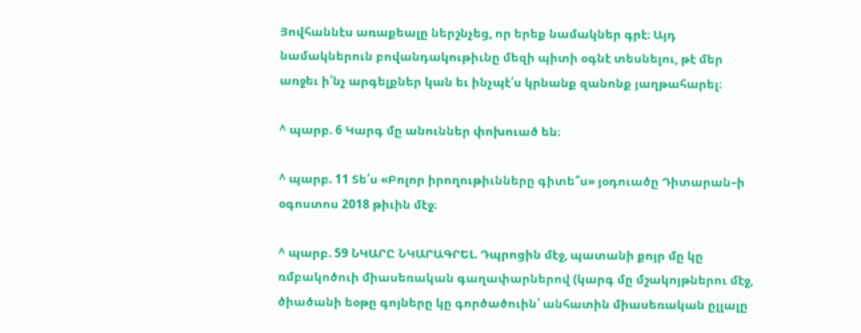Յովհաննէս առաքեալը ներշնչեց, որ երեք նամակներ գրէ։ Այդ նամակներուն բովանդակութիւնը մեզի պիտի օգնէ տեսնելու, թէ մեր առջեւ ի՛նչ արգելքներ կան եւ ինչպէ՛ս կրնանք զանոնք յաղթահարել։

^ պարբ. 6 Կարգ մը անուններ փոխուած են։

^ պարբ. 11 Տե՛ս «Բոլոր իրողութիւնները գիտե՞ս» յօդուածը Դիտարան–ի օգոստոս 2018 թիւին մէջ։

^ պարբ. 59 ՆԿԱՐԸ ՆԿԱՐԱԳՐԵԼ. Դպրոցին մէջ, պատանի քոյր մը կը ռմբակոծուի միասեռական գաղափարներով (կարգ մը մշակոյթներու մէջ, ծիածանի եօթը գոյները կը գործածուին՝ անհատին միասեռական ըլլալը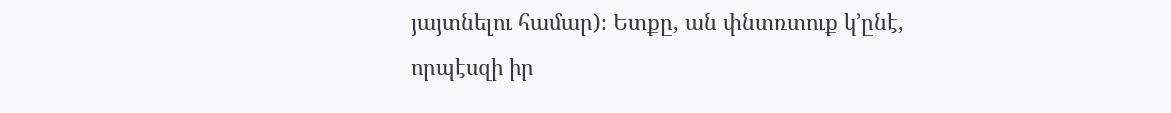յայտնելու համար)։ Ետքը, ան փնտռտուք կ’ընէ, որպէսզի իր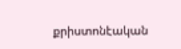քրիստոնէական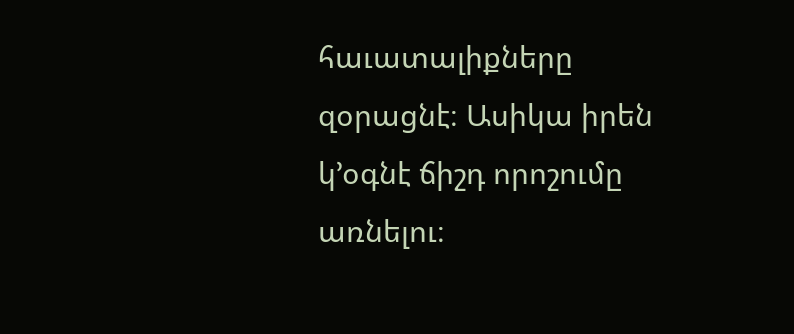հաւատալիքները զօրացնէ։ Ասիկա իրեն կ’օգնէ ճիշդ որոշումը առնելու։